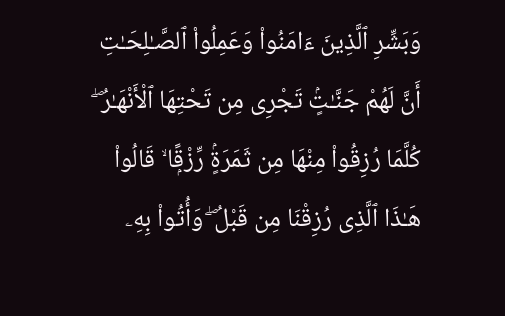وَبَشِّرِ ٱلَّذِينَ ءَامَنُوا۟ وَعَمِلُوا۟ ٱلصَّـٰلِحَـٰتِ أَنَّ لَهُمْ جَنَّـٰتٍۢ تَجْرِى مِن تَحْتِهَا ٱلْأَنْهَـٰرُ ۖ كُلَّمَا رُزِقُوا۟ مِنْهَا مِن ثَمَرَةٍۢ رِّزْقًۭا ۙ قَالُوا۟ هَـٰذَا ٱلَّذِى رُزِقْنَا مِن قَبْلُ ۖ وَأُتُوا۟ بِهِۦ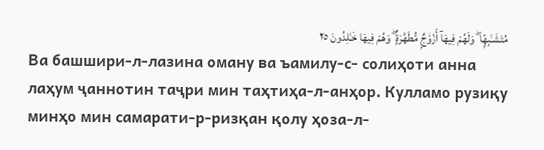مُتَشَـٰبِهًۭا ۖ وَلَهُمْ فِيهَآ أَزْوَٰجٌۭ مُّطَهَّرَةٌۭ ۖ وَهُمْ فِيهَا خَـٰلِدُونَ ٢٥
Ва башшири-л-лазина оману ва ъамилу-с- солиҳоти анна лаҳум ҷаннотин таҷри мин таҳтиҳа-л-анҳор. Кулламо рузиқу минҳо мин самарати-р-ризқан қолу ҳоза-л-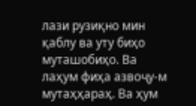лази рузиқно мин қаблу ва уту биҳо муташобиҳо. Ва лаҳум фиҳа азвоҷу-м мутаҳҳараҳ. Ва ҳум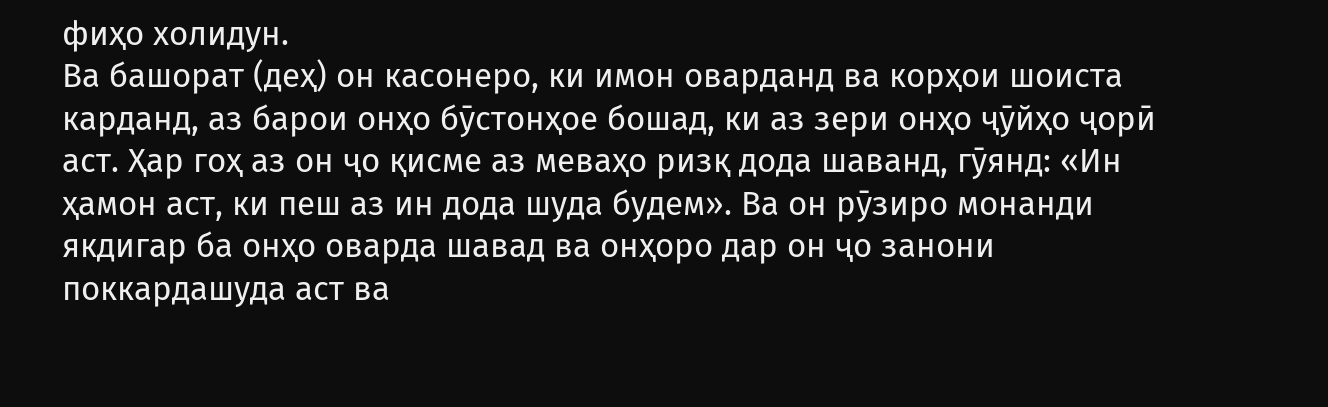фиҳо холидун.
Ва башорат (деҳ) он касонеро, ки имон оварданд ва корҳои шоиста карданд, аз барои онҳо бӯстонҳое бошад, ки аз зери онҳо ҷӯйҳо ҷорӣ аст. Ҳар гоҳ аз он ҷо қисме аз меваҳо ризқ дода шаванд, гӯянд: «Ин ҳамон аст, ки пеш аз ин дода шуда будем». Ва он рӯзиро монанди якдигар ба онҳо оварда шавад ва онҳоро дар он ҷо занони поккардашуда аст ва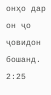онҳо дар он ҷо ҷовидон бошанд.
2:25